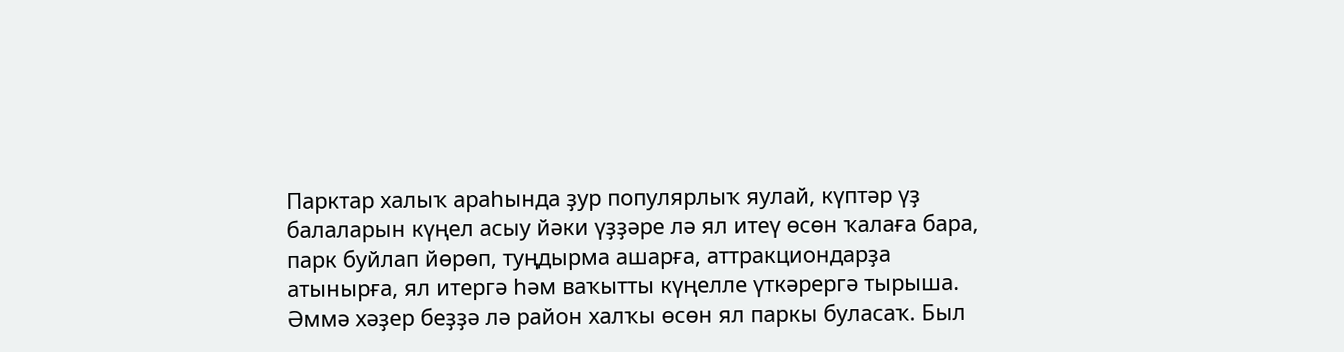Парктар халыҡ араһында ҙур популярлыҡ яулай, күптәр үҙ балаларын күңел асыу йәки үҙҙәре лә ял итеү өсөн ҡалаға бара, парк буйлап йөрөп, туңдырма ашарға, аттракциондарҙа атынырға, ял итeргә hәм ваҡытты күңелле үткәрергә тырыша. Әммә хәҙер беҙҙә лә район халҡы өсөн ял паркы буласаҡ. Был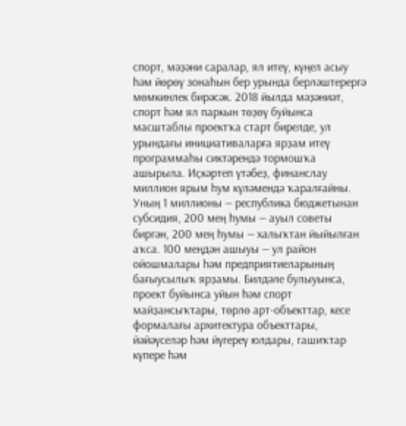спорт, мәҙәни саралар, ял итеү, күңел асыу hәм йөрөү зонаһын бер урында берләштерергә мөмкинлек бирәсәк. 2018 йылда мәҙәниәт, спорт hәм ял паркын төҙөү буйынса масштаблы проектҡа старт бирелде, ул урындағы инициативаларға ярҙам итеү программаһы сиктәрендә тормошҡа ашырыла. Иҫкәртеп үтәбеҙ, финанслау миллион ярым һум күләмендә ҡаралғайны. Уның 1 миллионы — республика бюджетынан субсидия, 200 мең һумы — ауыл советы биргән, 200 мең һумы — халыҡтан йыйылған аҡса. 100 меңдән ашыуы — ул район ойошмалары hәм предприятиеларының бағыусылыҡ ярҙамы. Билдәле булыуынса, проект буйынса уйын hәм спорт майҙансыҡтары, төрлө арт-объекттар, кесе формалағы архитектура объекттары, йәйәүселәр hәм йүгереү юлдары, гашиҡтар күпере hәм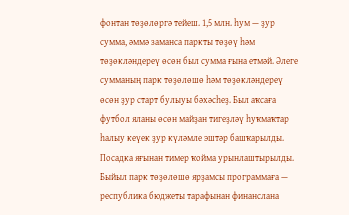фонтан төҙөлөргә тейеш. 1,5 млн. һум — ҙур сумма, әммә заманса паркты төҙөү hәм төҙөкләндереү өсөн был сумма ғына етмәй. Әлеге сумманың парк төҙөлөшө hәм төҙөкләндереү өсөн ҙур старт булыуы бәхәсһеҙ. Был аҡсаға футбол яланы өсөн майҙан тигеҙләү һуҡмаҡтар һалыу кеүек ҙур күләмле эштәр башҡарылды. Посадка яғынан тимер ҡойма урынлаштырылды. Быйыл парк төҙөлөшө ярҙамсы программаға — республика бюджеты тарафынан финанслана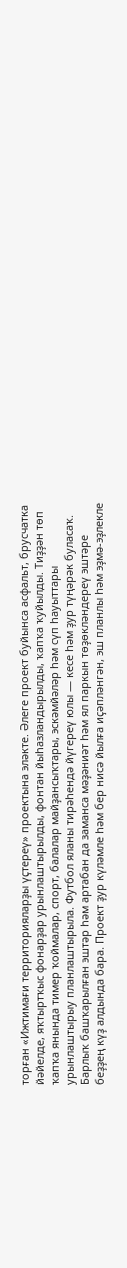торған «Ижтимағи территорияларҙы үҫтереү» проектына эләкте. Әлеге проект буйынса асфальт, брусчатка йәйелде, яҡтыртҡыс фонарҙар урынлаштырылды, фонтан йыһазландырылды, ҡапҡа ҡуйылды. Тиҙҙән төп ҡапҡа янында тимер ҡоймалар, спорт, балалар майҙансыҡтары, эскәмйәләр hәм сүп һауыттары урынлаштырыу планлаштырыла. Футбол яланы тирәһендә йүгереү юлы — кесе hәм ҙур түңәрәк буласаҡ. Барлыҡ башҡарылған эштәр hәм артабан да заманса мәҙәниәт һәм ял паркын төҙөкләндереү эштәре беҙҙең күҙ алдында бара. Проект ҙур күләмле hәм бер нисә йылға иҫәпләнгән, эш планлы hәм эҙмә-эҙлекле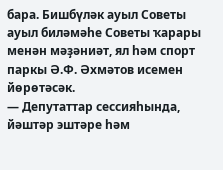бара. Бишбүләк ауыл Советы ауыл биләмәһе Советы ҡарары менән мәҙәниәт, ял hәм спорт паркы Ә.Ф. Әхмәтов исемен йөрөтәсәк.
— Депутаттар сессияһында, йәштәр эштәре hәм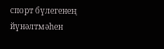спорт бүлегенең йүнәлтмәһен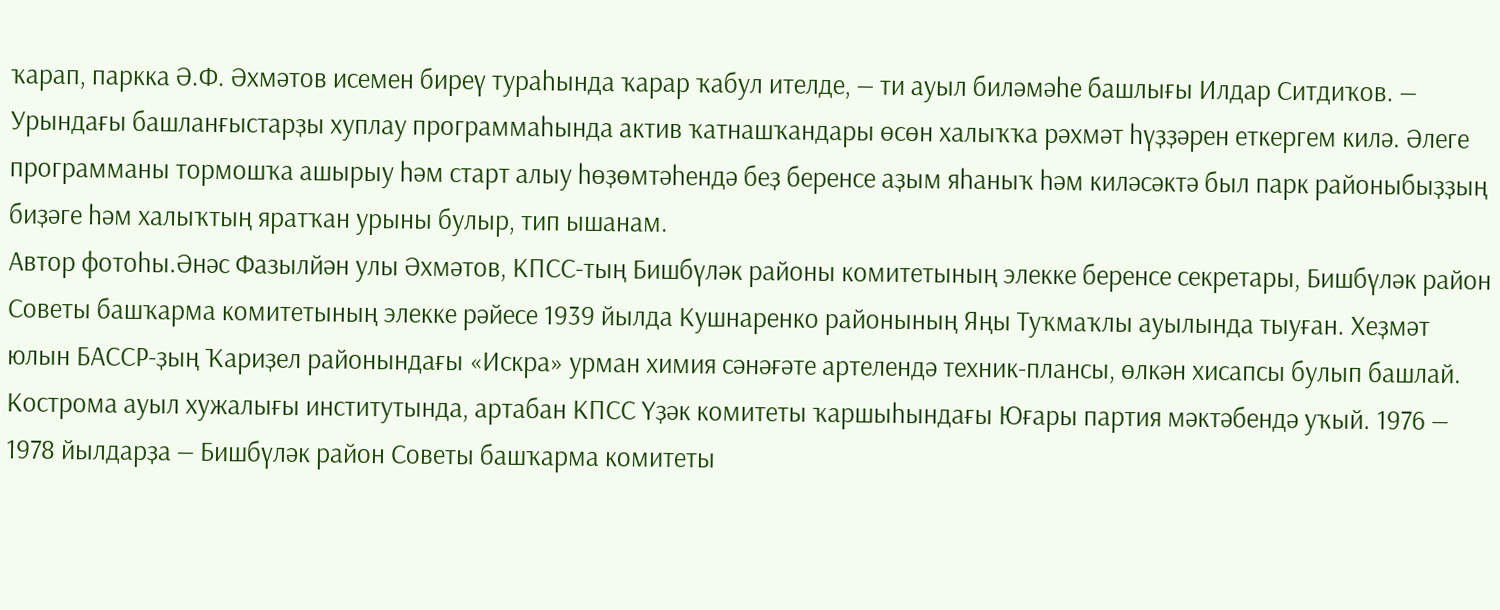ҡарап, паркка Ә.Ф. Әхмәтов исемен биреү тураһында ҡарар ҡабул ителде, — ти ауыл биләмәһе башлығы Илдар Ситдиҡов. — Урындағы башланғыстарҙы хуплау программаһында актив ҡатнашҡандары өсөн халыҡҡа рәхмәт һүҙҙәрен еткергем килә. Әлеге программаны тормошҡа ашырыу hәм старт алыу һөҙөмтәһендә беҙ беренсе аҙым яһаныҡ hәм киләсәктә был парк районыбыҙҙың биҙәге hәм халыҡтың яратҡан урыны булыр, тип ышанам.
Автор фотоһы.Әнәс Фазылйән улы Әхмәтов, КПСС-тың Бишбүләк районы комитетының элекке беренсе секретары, Бишбүләк район Советы башҡарма комитетының элекке рәйесе 1939 йылда Кушнаренко районының Яңы Туҡмаҡлы ауылында тыуған. Хеҙмәт юлын БАССР-ҙың Ҡариҙел районындағы «Искра» урман химия сәнәғәте артелендә техник-плансы, өлкән хисапсы булып башлай. Кострома ауыл хужалығы институтында, артабан КПСС Yҙәк комитеты ҡаршыһындағы Юғары партия мәктәбендә уҡый. 1976 — 1978 йылдарҙа — Бишбүләк район Советы башҡарма комитеты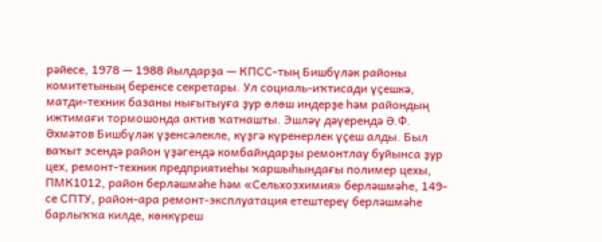рәйесе, 1978 — 1988 йылдарҙа — КПСС-тың Бишбүләк районы комитетының беренсе секретары. Ул социаль-иҡтисади үҫешкә, матди-техник базаны нығытыуға ҙур өлөш индерҙе hәм райондың ижтимағи тормошонда актив ҡатнашты. Эшләү дәүерендә Ә.Ф. Әхмәтов Бишбүләк үҙенсәлекле, күҙгә күренерлек үҫеш алды. Был ваҡыт эсендә район үҙәгендә комбайндарҙы ремонтлау буйынса ҙур цех, ремонт-техник предприятиеһы ҡаршыһындағы полимер цехы, ПМК1012, район берләшмәһе hәм «Сельхозхимия» берләшмәһе, 149-се СПТУ, район-ара ремонт-эксплуатация етештереү берләшмәһе барлыҡҡа килде, көнкүреш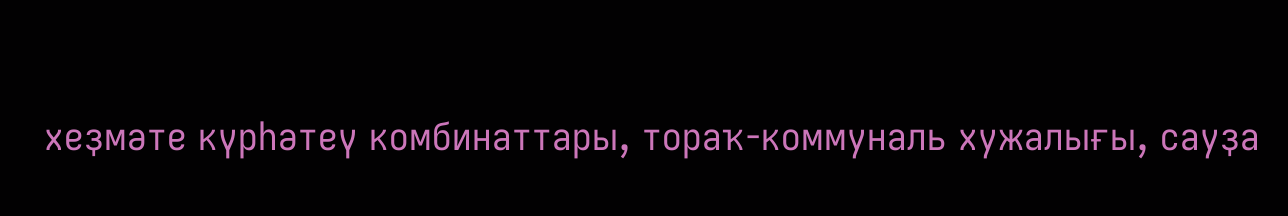хеҙмәте күрһәтеү комбинаттары, тораҡ-коммуналь хужалығы, сауҙа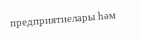предприятиелары hәм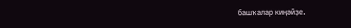башҡалар киңәйҙе.